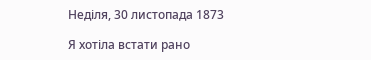Неділя, 30 листопада 1873

Я хотіла встати рано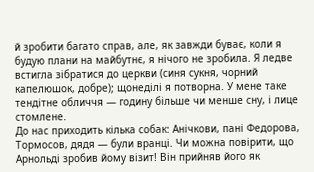й зробити багато справ, але, як завжди буває, коли я будую плани на майбутнє, я нічого не зробила. Я ледве встигла зібратися до церкви (синя сукня, чорний капелюшок, добре); щонеділі я потворна. У мене таке тендітне обличчя — годину більше чи менше сну, і лице стомлене.
До нас приходить кілька собак: Анічкови, пані Федорова, Тормосов, дядя — були вранці. Чи можна повірити, що Арнольді зробив йому візит! Він прийняв його як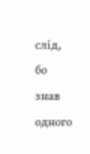слід, бо знав одного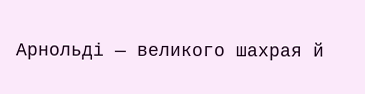Арнольді — великого шахрая й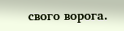свого ворога.